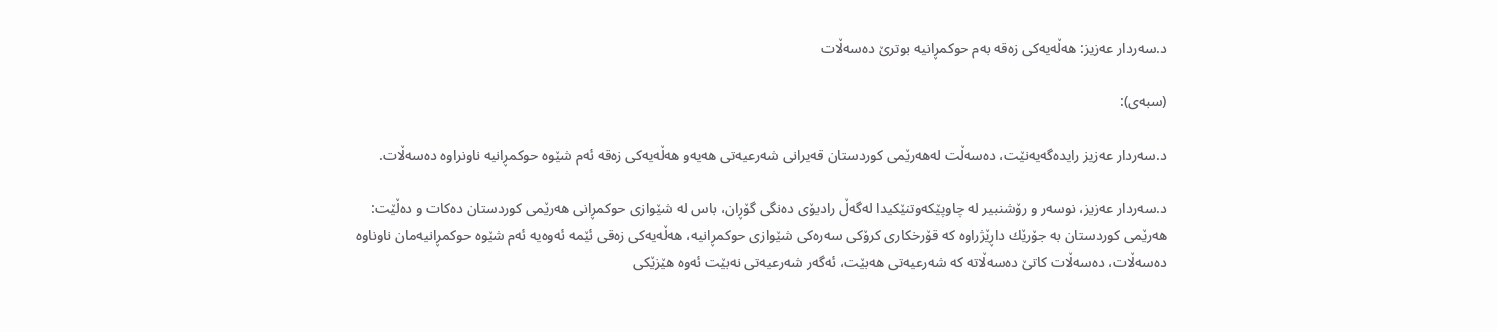د.سەردار عەزیز: هەڵەیەکی زەقە بەم حوکمڕانیە بوترێ دەسەڵات

(سبەی):

د.سەردار عەزیز رایدەگەیەنێت، دەسەڵت لەهەرێمی کوردستان قه‌یرانى شه‌رعیه‌تى هه‌یه‌و هه‌ڵه‌یه‌كى زه‌قە ئەم شێوه‌ حوكمڕانیه‌ ناونراوە ده‌سه‌ڵات.

د.سەردار عەزیز، نوسەر و رۆشنبیر لە چاوپێکەوتنێکیدا لەگەڵ رادیۆی دەنگی گۆڕان، باس لە شێوازی حوکمڕانی هەرێمی کوردستان دەکات و دەڵێت: هه‌رێمى كوردستان به‌ جۆرێك داڕێژراوه‌ كه‌ قۆرخكارى كرۆكى سه‌ره‌كى شێوازى حوكمڕانیه‌، هه‌ڵه‌یه‌كى زه‌قى ئێمه‌ ئه‌وه‌یه‌ ئه‌م شێوه‌ حوكمڕانیه‌مان ناوناوه‌ ده‌سه‌ڵات، ده‌سه‌ڵات كاتێ ده‌سه‌ڵاته‌ كه‌ شه‌رعیه‌تى هه‌بێت، ئه‌گه‌ر شه‌رعیه‌تى نه‌بێت ئه‌وه‌ هێزێكى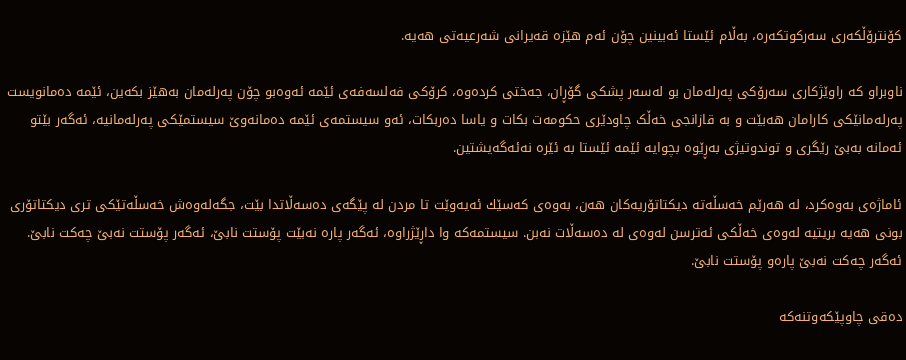كۆنترۆڵكه‌رى سه‌ركوتكه‌ره‌، به‌ڵام ئێستا ئه‌بینین چۆن ئه‌م هێزه‌ قه‌یرانى شه‌رعیه‌تى هه‌یه‌.

ناوبراو کە راوێژکاری سەرۆکی پەرلەمان بو لەسەر پشکی گۆڕان، جەختی کردەوە، كرۆكى فه‌لسه‌فه‌ى ئێمه‌ ئه‌وه‌بو چۆن پەرله‌مان به‌هێز بكه‌ین، ئێمە دەمانویست پەرله‌مانێكى كارامان هه‌بێت و به‌ قازانجى خەڵک چاودێرى حكومه‌ت بكات و یاسا ده‌ربكات، ئه‌و سیستمه‌ى ئێمه‌ دەمانەوێ سیستمێكى پەرله‌مانیه‌، ئه‌گه‌ر بێتو ئه‌مانه‌ به‌بێ رێگرى و توندوتیژى به‌ڕێوه‌ بچوایه‌ ئێمه‌ ئێستا به‌ ئێره‌ نه‌ئه‌گه‌یشتین.

ئاماژەی بەوەکرد، له‌ هه‌رێم خه‌سڵه‌ته‌ دیكتاتۆریه‌كان هه‌ن، به‌وه‌ى كه‌سێك ئه‌یه‌وێت تا مردن له‌ پێگه‌ى ده‌سه‌ڵاتدا بێت، جگەلەوەش خه‌سڵه‌تێکى تری دیكتاتۆرى بونى هه‌یه‌ بریتیه‌ له‌وه‌ى خه‌ڵكى ئه‌ترسن له‌وه‌ى له‌ ده‌سه‌ڵات نه‌بن. سیستمه‌كه‌ وا داڕێژراوه‌، ئه‌گه‌ر پاره‌ نه‌بێت پۆستت نابێ، ئه‌گه‌ر پۆستت نه‌بێ چه‌كت نابێ. ئه‌گه‌ر چه‌كت نه‌بێ پاره‌و پۆستت نابێ.

دەقی چاوپێکەوتنەکە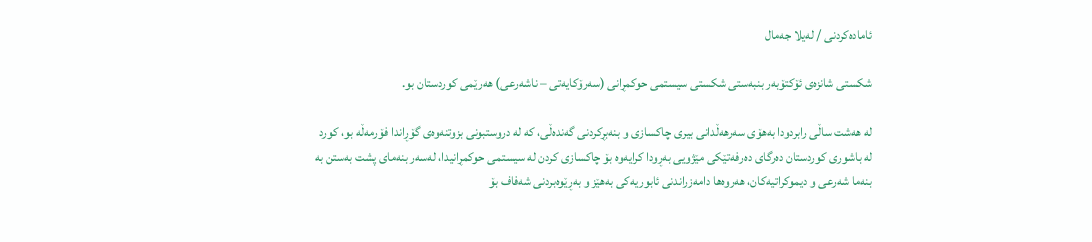ئامادەکردنی / لەیلا جەمال

شکستی شانزەی ئۆکتۆبەر بنبەستی شکستی سیستمی حوکمڕانی (سەرۆکایەتی – ناشەرعی) هەرێمی کوردستان بو.

لە هەشت ساڵی رابردودا بەهۆی سەرهەڵدانی بیری چاکسازی و بنەبڕکردنی گەندەڵی، کە لە دروستبونی بزوتنەوەی گۆڕاندا فۆرمەڵە بو، کورد لە باشوری کوردستان دەرگای دەرفەتێکی مێژویی بەڕودا کرایەوە بۆ چاکسازی کردن لە سیستمی حوکمڕانیدا، لەسەر بنەمای پشت بەستن بە بنەما شەرعی و دیموکراتیەکان، هەروەها دامەزراندنی ئابوریەکی بەهێز و بەڕێوەبردنی شەفاف بۆ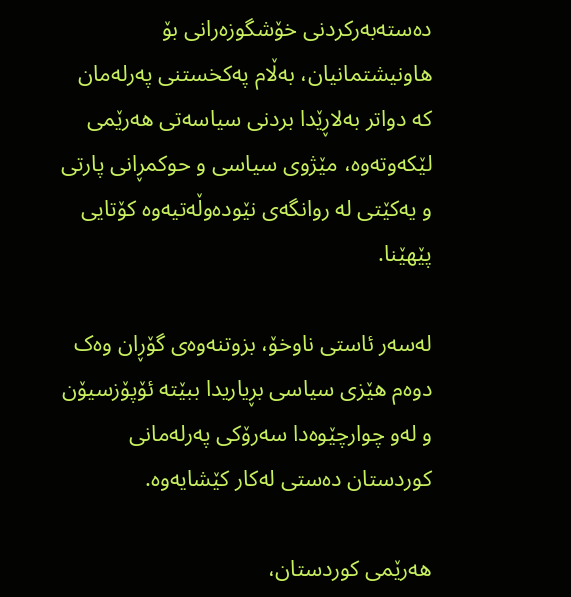دەستەبەرکردنی خۆشگوزەرانی بۆ هاونیشتمانیان، بەڵام پەکخستنی پەرلەمان کە دواتر بەلاڕێدا بردنی سیاسەتی هەرێمی لێکەوتەوە، مێژوی سیاسی و حوکمڕانی پارتی و یەکێتی لە روانگەی نێودەوڵەتیەوە کۆتایی پێهێنا.

لەسەر ئاستی ناوخۆ، بزوتنەوەی گۆڕان وەک دوەم هێزی سیاسی بڕیاریدا ببێتە ئۆپۆزسیۆن و لەو چوارچێوەدا سەرۆکی پەرلەمانی کوردستان دەستی لەکار کێشایەوە.

هەرێمی کوردستان،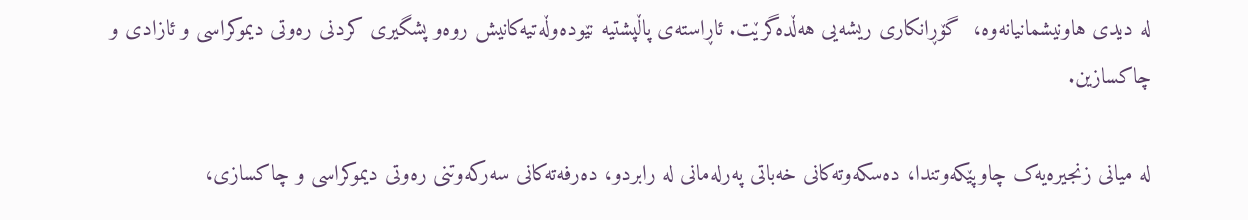لە دیدی هاونیشمانیانەوە،  گۆڕانکاری ریشەیی هەڵدەگرێت. ئاڕاستەی پاڵپشتیە نێودەوڵەتیەکانیش روەو پشگیری کردنی رەوتی دیموکراسی و ئازادی و چاکسازین.

لە میانی زنجیرەیەک چاوپێکەوتندا، دەسکەوتەکانی خەباتی پەرلەمانی لە رابردو، دەرفەتەکانی سەرکەوتنی رەوتی دیموکراسی و چاکسازی،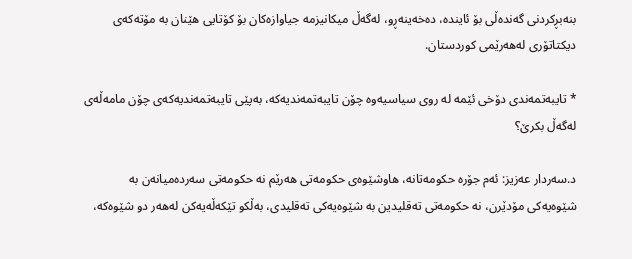بنەبڕکردنی گەندەڵی بۆ ئایندە، دەخەینەڕو، لەگەڵ میکانیزمە جیاوازەکان بۆ کۆتایی هێنان بە مۆتەکەی دیکتاتۆری لەهەرێمی کوردستان.

* تایبه‌تمه‌ندى دۆخى ئێمه‌ له‌ روى سیاسیه‌وه‌ چۆن تایبه‌تمه‌ندیه‌كه‌، به‌پێى تایبه‌تمه‌ندیه‌كه‌ی چۆن مامه‌ڵه‌ى له‌گه‌ڵ بكرێ؟

د.سه‌ردار عه‌زیز: ئه‌م جۆره‌ حكومه‌تانه‌، هاوشێوه‌ى حكومه‌تى هه‌رێم نه‌ حكومه‌تى سه‌رده‌میانه‌ن به‌ شێوه‌یه‌كى مۆدێرن، نه‌ حكومه‌تى ته‌قلیدین به‌ شێوه‌یه‌كى ته‌قلیدى، به‌ڵكو تێكه‌ڵه‌یه‌كن له‌هه‌ر دو شێوه‌كه‌،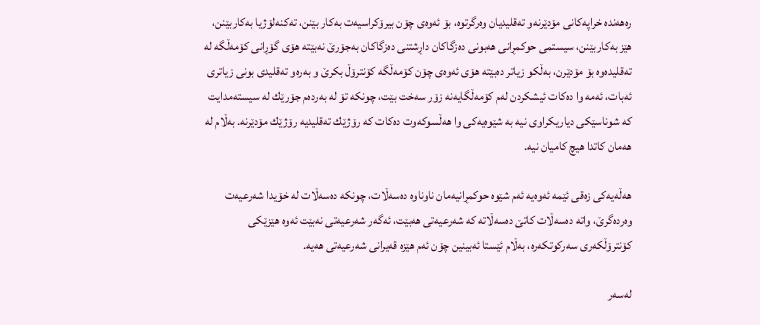ره‌هه‌نده‌ خراپه‌كانى مۆدێرنه‌و ته‌قلیدیان وه‌رگرتوه‌، بۆ ئه‌وه‌ى چۆن بیرۆكراسیه‌ت به‌كار بێنن، ته‌كنه‌لۆژیا به‌كاربێنن، هێز به‌كاربێنن، سیستمى حوكمڕانى هه‌بونى ده‌زگاكان داڕشتنى ده‌زگاكان به‌جۆرێ نه‌بێته‌ هۆى گۆڕانى كۆمه‌ڵگه‌ له‌ ته‌قلیده‌وه‌ بۆ مۆدێرن، به‌ڵكو زیاتر ده‌بێته‌ هۆى ئه‌وه‌ى چۆن كۆمه‌ڵگه‌ كۆنترۆڵ بكرێ و به‌ره‌و ته‌قلیدى بونى زیاترى  ئه‌بات، ئه‌مه‌ وا ده‌كات ئیشكردن له‌م كۆمه‌ڵگایه‌نه‌ زۆر سه‌خت بێت، چونكه‌ تۆ له‌ به‌رده‌م جۆرێك له‌ سیستەمدایت كه‌ شوناسێكى دیاریكراوى نیه‌ به‌ شێوه‌یه‌كى وا هه‌ڵسوكه‌وت ده‌كات كه‌ رۆژێك ته‌قلیدیه‌ رۆژێك مۆدێرنه‌. به‌ڵام له‌ هه‌مان كاتدا هیچ كامیان نیه‌.

هه‌ڵه‌یه‌كى زه‌قى ئێمه‌ ئه‌وه‌یه‌ ئه‌م شێوه‌ حوكمڕانیه‌مان ناوناوه‌ ده‌سه‌ڵات، چونكه‌ ده‌سه‌ڵات له‌ خۆیدا شه‌رعیه‌ت وه‌رده‌گرێ، واته‌ ده‌سه‌ڵات كاتێ ده‌سه‌ڵاته‌ كه‌ شه‌رعیه‌تى هه‌بێت، ئه‌گه‌ر شه‌رعیه‌تى نه‌بێت ئه‌وه‌ هێزێكى كۆنترۆڵكه‌رى سه‌ركوتكه‌ره‌، به‌ڵام ئێستا ئه‌بینین چۆن ئه‌م هێزه‌ قه‌یرانى شه‌رعیه‌تى هه‌یه‌.

له‌سه‌ر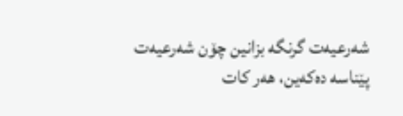شه‌رعیه‌ت گرنگه‌ بزانین چۆن شه‌رعیه‌ت پێناسه‌ ده‌كه‌ین، هه‌ر كات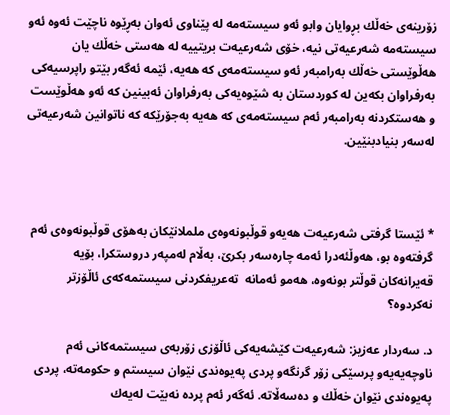زۆرینه‌ى خه‌ڵك بڕوایان وابو ئه‌و سیسته‌مه‌ له‌ پێناوى ئه‌وان به‌ڕێوه‌ ناچێت ئه‌وه‌ ئه‌و سیسته‌مه‌ شه‌رعیه‌تى نیه‌، خۆى شه‌رعیه‌ت بریتییه‌ له‌ هه‌ستى خه‌ڵك یان هه‌ڵوێستى خه‌ڵك به‌رامبه‌ر ئه‌و سیسته‌مه‌ى كه‌ هه‌یه‌، ئێمه‌ ئه‌گه‌ر بێتو راپرسیه‌كى به‌رفراوان بكه‌ین له‌ كوردستان بە شێوه‌یه‌كى به‌رفراوان ئەبینین كه‌ ئه‌و هه‌ڵوێست و هه‌ستكردنه‌ به‌رامبه‌ر ئه‌م سیسته‌مه‌ى كه‌ هه‌یه‌ به‌جۆرێكه‌ كه‌ ناتوانین شه‌رعیه‌تى له‌سه‌ر بنیادبنێین.



* ئێستا گرفتى شه‌رعیه‌ت هه‌یه‌و قوڵبونه‌وه‌ى ململانێكان به‌هۆى قوڵبونه‌وه‌ى ئه‌م گرفته‌وه‌ بو، هه‌وڵئه‌درا ئه‌مه‌ چاره‌سه‌ر بكرێ، به‌ڵام له‌مپه‌ر دروستكرا، بۆیه‌ قه‌یرانه‌كان قوڵتر بونه‌وه‌، هه‌مو ئه‌مانه‌  ته‌عریفكردنى سیستمه‌كه‌ى ئاڵۆزتر نه‌كردوه‌؟

د. سه‌ردار عه‌زیز: شه‌رعیه‌ت كێشه‌یه‌كى ئاڵۆزى زۆربه‌ى سیستمه‌كانى ئه‌م ناوچه‌یه‌یه‌و پرسێكى زۆر گرنگه‌و پردى په‌یوه‌ندى نێوان سیستم و حكومه‌ته‌، پردى په‌یوه‌ندى نێوان خه‌ڵك و ده‌سه‌ڵاته‌. ئه‌گه‌ر ئه‌م پرده‌ نه‌بێت له‌یه‌ك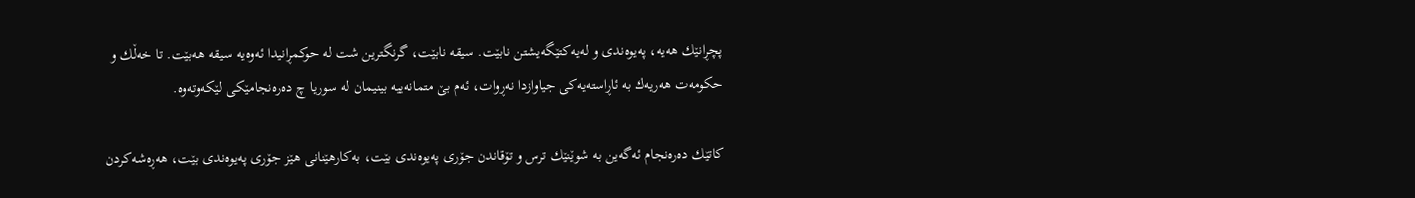پچڕانێك هه‌یه‌، په‌یوه‌ندى و له‌یه‌كتێگه‌یشتن نابێت. سیقه‌ نابێت، گرنگترین شت له‌ حوكمڕانیدا ئه‌وه‌یه‌ سیقه‌ هه‌بێت. تا خه‌ڵك و حكومه‌ت هه‌ریه‌ك به‌ ئاڕاسته‌یه‌كى جیاوازدا نه‌ڕوات، ئه‌م بێ متمانه‌ییه‌ بینیمان له‌ سوریا چ ده‌ره‌نجامێكى لێكه‌وته‌وه‌.

كاتێك ده‌ره‌نجام ئه‌گه‌ین به‌ شوێنێك ترس و تۆقاندن جۆرى په‌یوه‌ندى بێت، به‌كارهێنانى هێز جۆرى په‌یوه‌ندى بێت، هه‌ڕه‌شه‌كردن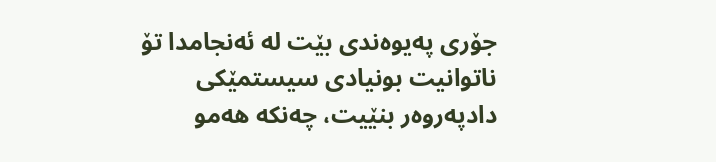جۆرى په‌یوه‌ندى بێت له‌ ئه‌نجامدا تۆ ناتوانیت بونیادى سیستمێكى دادپه‌روه‌ر بنێیت، چه‌نكه‌ هه‌مو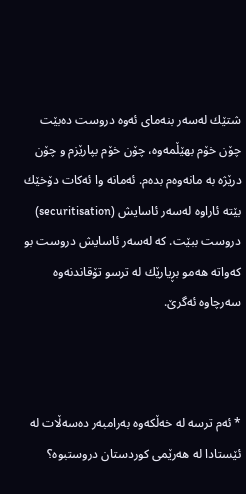شتێك له‌سه‌ر بنەمای ئه‌وه‌ دروست ده‌بێت چۆن خۆم بهێڵمه‌وه،‌ چۆن خۆم بپارێزم و چۆن درێژه‌ به‌ مانه‌وه‌م بده‌م. ئه‌مانه‌ وا ئه‌كات دۆخێك بێته‌ ئاراوه‌ له‌سه‌ر ئاسایش (securitisation) دروست ببێت. كه‌ له‌سه‌ر ئاسایش درو‌ست بو كه‌واته‌ هه‌مو بڕیارێك له‌ ترسو تۆقاندنه‌وه‌ سه‌رچاوه‌ ئه‌گرێ.



* ئه‌م ترسه‌ له‌ خه‌ڵكه‌وه‌ به‌رامبه‌ر ده‌سه‌ڵات له‌ ئێستادا له‌ هه‌رێمى كوردستان دروستبوه‌؟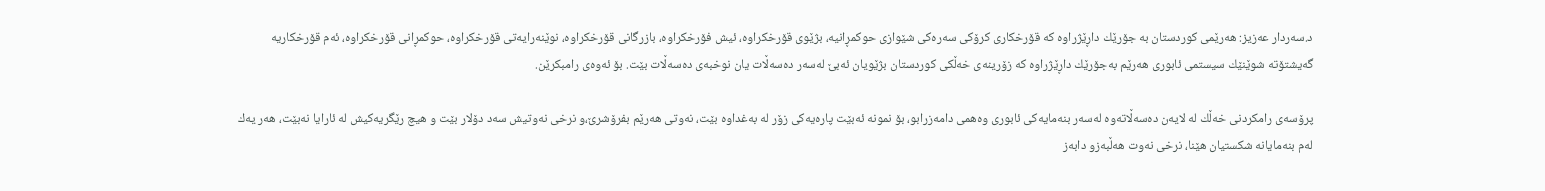د.سه‌ردار عه‌زیز: هه‌رێمى كوردستان به‌ جۆرێك داڕێژراوه‌ كه‌ قۆرخكارى كرۆكى سه‌ره‌كى شێوازى حوكمڕانیه‌، بژێوى قۆرخكراوه‌، ئیش فۆرخكراوه‌، بازرگانى قۆرخكراوه‌، نوێنه‌رایه‌تى قۆرخكراوه‌، حوكمڕانى قۆرخكراوه‌، ئه‌م قۆرخكاریه‌ گه‌یشتۆته‌ شوێنێك سیستمى ئابورى هه‌رێم به‌جۆرێك داڕێژراوه‌ كه‌ زۆرینه‌ى خه‌ڵكى كوردستان بژێویان ئه‌بێ له‌سه‌ر ده‌سه‌ڵات یان نوخبه‌ى ده‌سه‌ڵات بێت. بۆ ئه‌وه‌ى رامبكرێن.

پرۆسه‌ى رامكردنى خه‌ڵك له‌ لایه‌ن ده‌سه‌ڵاته‌وه‌ له‌سه‌ر بنه‌مایه‌كى ئابورى وه‌همى دامه‌زرابو، بۆ نمونه‌ ئه‌بێت پاره‌یه‌كى زۆر له‌ به‌غداوه‌ بێت، نه‌وتى هه‌رێم بفرۆشرێ،و نرخى نه‌وتیش سه‌د دۆلار بێت و هیچ رێگریه‌كیش له‌ ئارایا نه‌بێت، هه‌ر یه‌ك له‌م بنه‌مایانه‌ شكستیان هێنا، نرخى نه‌وت هه‌ڵبه‌زو دابه‌ز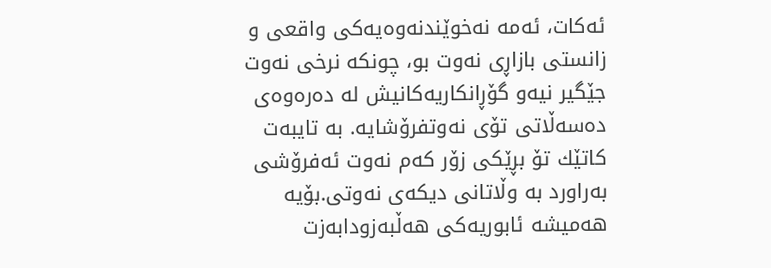ئه‌كات، ئه‌مه‌ نه‌خوێندنه‌وه‌یه‌كى واقعى و زانستى بازاڕى نه‌وت بو، چو‌نكه‌ نرخى نه‌وت جێگیر نیه‌و گۆڕانكاریه‌كانیش له‌ ده‌ره‌وه‌ى ده‌سه‌ڵاتى تۆى نه‌وتفرۆشایه‌. به‌ تایبه‌ت كاتێك تۆ بڕێكى زۆر كه‌م نه‌وت ئه‌فرۆشى به‌راورد به‌ وڵاتانى دیكه‌ى نه‌وتى.بۆیه‌ هه‌میشه‌ ئابوریه‌كى هه‌ڵبه‌زودابه‌زت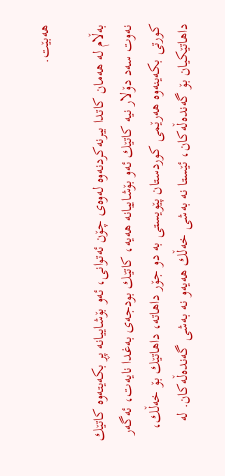هه‌بێت.

به‌ڵام له‌ هه‌مان كاتدا بیرنه‌كردنه‌وه‌ له‌وه‌ى چۆن ئه‌توانى، ئه‌و بۆشاییانه‌ پڕ بكه‌یته‌وه‌ كاتێك نه‌وت سه‌د دۆلار نیه‌ كاتێك ئه‌و بۆشاییانه‌ هه‌یه‌، كاتێك بودجه‌ى به‌غدا نایه‌ت، ئه‌گه‌ر كورتى بكه‌ینه‌وه‌ هه‌رێمى كوردستان پێویستى به‌ دو جۆر داهاته‌، داهاتێك بۆ خه‌ڵك، داهاتێكیان بۆ گه‌نده‌ڵه‌كان، ئێستا نه ‌به‌شى خه‌ڵك هه‌یه‌و نه‌ به‌شى گه‌نده‌ڵه‌كان. له‌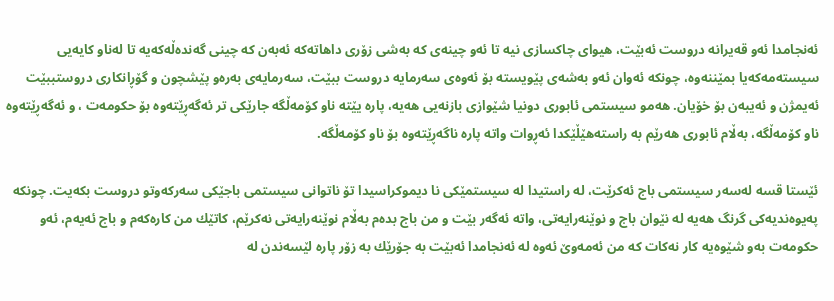ئه‌نجامدا ئه‌و قه‌یرانه‌ دروست ئه‌بێت، هیواى چاكسازى نیه‌ تا ئه‌و چینه‌ى كه‌ به‌شى زۆرى داهاته‌كه‌ ئه‌به‌ن كه‌ چینى گه‌نده‌ڵه‌كه‌یه‌ تا له‌ناو كایه‌یی سیسته‌مه‌كه‌یا بمێننه‌وه‌، چونكه‌ ئه‌وان ئه‌و به‌شه‌ى پێویسته‌ بۆ ئه‌وه‌ى سه‌رمایه‌ دروست ببێت، سه‌رمایه‌ی به‌ره‌و پێشچون و گۆڕانكارى دروستببێت ئه‌یمژن و ئه‌یبه‌ن بۆ خۆیان. هه‌مو سیستمى ئابورى دونیا شێوازى بازنه‌یی هه‌یه‌، پاره‌ یێته‌ ناو كۆمه‌ڵگه‌ جارێكى تر ئه‌گه‌ڕێته‌وه‌ بۆ حكومه‌ت ، و ئه‌گه‌ڕێته‌وه‌ ناو كۆمه‌ڵگه‌، به‌ڵام ئابورى هه‌رێم به‌ راسته‌هێڵێكدا ئه‌ڕوات واته‌ پاره‌ ناگه‌ڕێته‌وه‌ بۆ ناو كۆمه‌ڵگه‌.

ئێستا قسه‌ له‌سه‌ر سیستمى باج ئه‌كرێت، له‌ راستیدا له‌ سیستمێكى نا دیموكراسیدا تۆ ناتوانى سیستمى باجێكى سه‌ركه‌وتو دروست بكه‌یت. چونكه‌ په‌یوه‌ندیه‌كى گرنگ هه‌یه‌ له‌ نێوان باج و نوێنه‌رایه‌تى، واته‌ ئه‌گه‌ر بێت و من باج بده‌م به‌ڵام نوێنه‌رایه‌تى نه‌كرێم، كاتێك من كاره‌كه‌م و باج ئه‌یه‌م، ئه‌و حكومه‌ت به‌و شێوه‌یه‌ كار نه‌كات كه‌ من ئه‌مه‌وێ ئه‌وه‌ له‌ ئه‌نجامدا ئه‌بێت به‌ جۆرێك به‌ زۆر پاره‌ لێسه‌ندن له‌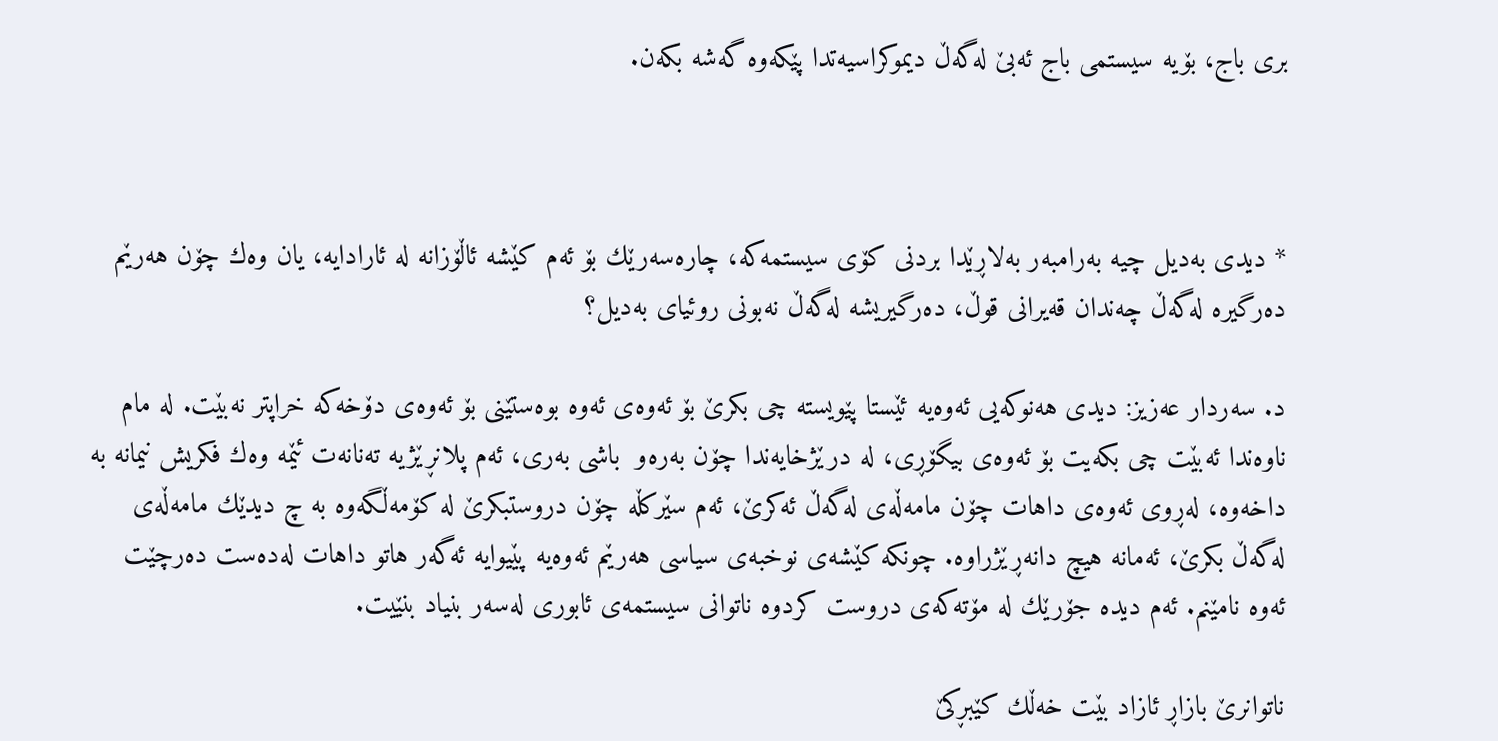برى باج، بۆیه‌ سیستمى باج ئه‌بێ له‌گه‌ڵ دیموكراسیه‌تدا پێكه‌وه‌ گه‌شه‌ بكه‌ن.



* دیدى به‌دیل چیه‌ به‌رامبه‌ر به‌لاڕێدا بردنى كۆى سیستمه‌كه‌، چاره‌سه‌رێك بۆ ئه‌م كێشه‌ ئاڵۆزانه‌ له‌ ئارادایه‌، یان وه‌ك چۆن هه‌رێم ده‌رگیره‌ له‌گه‌ڵ چه‌ندان قه‌یرانى قوڵ، ده‌رگیریشه‌ له‌گه‌ڵ نه‌بونى روئیای به‌دیل؟

د. سه‌ردار عه‌زیز: دیدى هه‌نوكه‌یی ئه‌وه‌یه‌ ئێستا پێویسته‌ چى بكرێ بۆ ئه‌وه‌ى ئه‌وه‌ بوه‌ستێنى بۆ ئه‌وه‌ى دۆخه‌كه‌ خراپتر نه‌بێت. له‌ مام ناوه‌ندا ئه‌بێت چى بكه‌یت بۆ ئه‌وه‌ى بیگۆڕى، له‌ درێژخایه‌ندا چۆن به‌ره‌و  باشى به‌رى، ئه‌م پلانڕێژیه‌ ته‌نانه‌ت ئێمه‌ وه‌ك فكریش نیمانه‌ به‌ داخه‌وه‌، له‌ڕوى ئه‌وه‌ى داهات چۆن مامه‌ڵه‌ى له‌گه‌ڵ ئه‌كرێ، ئه‌م سێركڵه‌ چۆن دروستبكرێ له‌ كۆمه‌ڵگه‌وه‌ به‌ چ دیدێك مامه‌ڵه‌ى له‌گه‌ڵ بكرێ، ئه‌مانه‌ هیچ دانه‌ڕێژراوه‌. چونكه‌ كێشه‌ى نوخبه‌ى سیاسى هه‌رێم ئه‌وه‌یه‌ پێیوایه‌ ئه‌گه‌ر هاتو داهات له‌ده‌ست ده‌رچێت ئه‌وه‌ نامێنم. ئه‌م دیده‌ جۆرێك له‌ مۆته‌كه‌ى دروست كردوه‌ ناتوانى سیستمه‌ى ئابورى له‌سه‌ر بنیاد بنێیت.

ناتوانرێ بازاڕ ئازاد بێت خه‌ڵك كێبڕكێ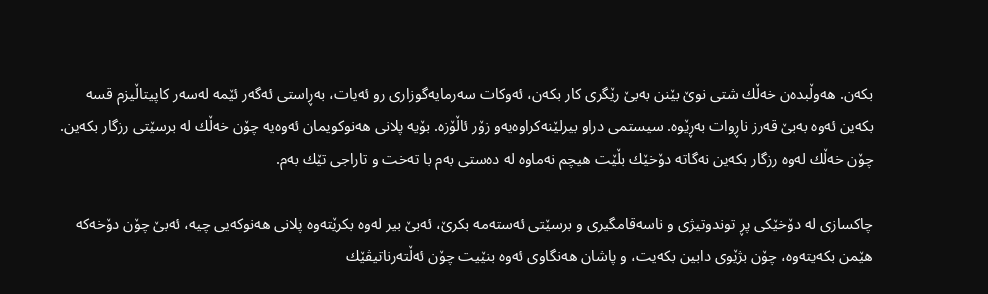بكه‌ن. هه‌وڵبده‌ن خه‌ڵك شتى نوێ بێنن به‌بێ رێگرى كار بكه‌ن، ئه‌وكات سه‌رمایه‌گوزارى رو ئه‌یات، به‌ڕاستى ئه‌گه‌ر ئێمه‌ له‌سه‌ر كاپیتاڵیزم قسه‌ بكه‌ین ئه‌وه‌ به‌بێ قه‌رز ناڕوات به‌ڕێوه‌. سیستمى دراو بیرلێنه‌كراوه‌یه‌و زۆر ئاڵۆزه‌. بۆیه‌ پلانى هه‌نوكویمان ئه‌وه‌یه‌ چۆن خه‌ڵك له‌ برسێتى رزگار بكه‌ین. چۆن خه‌ڵك له‌وه‌ رزگار بكه‌ین نه‌گاته‌ دۆخێك بڵێت هیچم نه‌ماوه‌ له‌ ده‌ستى به‌م با ته‌خت و تاراجى تێك به‌م.

چاكسازى له‌ دۆخێكى پڕ توندوتیژى و ناسه‌قامگیرى و برسێتى ئه‌سته‌مه‌ بكرێ، ئه‌بێ بیر له‌وه‌ بكرێته‌وه‌ پلانى هه‌نوكه‌یی چیه‌، ئه‌بێ چۆن دۆخه‌كه‌ هێمن بكه‌یته‌وه‌، چۆن بژێوى دابین بكه‌یت، و پاشان هه‌نگاوى ئه‌وه‌ بنێیت چۆن ئه‌ڵته‌رناتیڤێك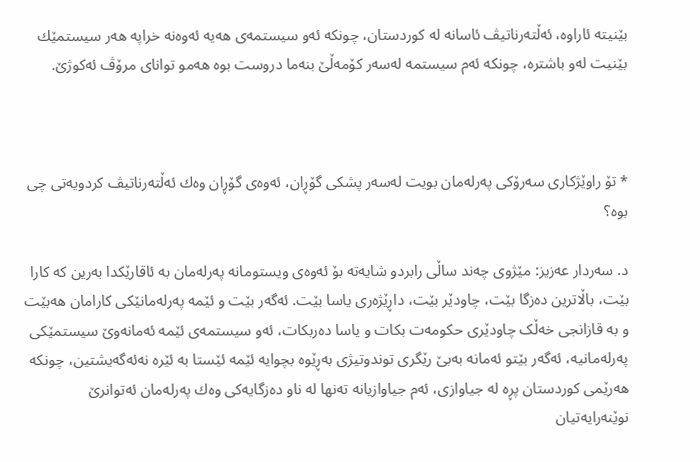بێنیته‌ ئاراوه‌، ئه‌ڵته‌رناتیڤ ئاسانه‌ له‌ كوردستان، چونكه‌ ئه‌و سیستمه‌ى هه‌یه‌ ئه‌وه‌نه‌ خراپه‌ هه‌ر سیستمێك بێنیت له‌و باشتره‌، چونكه‌ ئه‌م سیستمه‌ له‌سه‌ر كۆمه‌ڵێ بنه‌ما دروست بوه‌ هه‌مو تواناى مرۆڤ ئه‌كوژێ.



* تۆ راوێژكارى سه‌رۆكى پەرله‌مان بویت له‌سه‌ر پشكى گۆڕان، ئه‌وه‌ى گۆڕان وه‌ك ئه‌ڵته‌رناتیڤ كردویه‌تى چى بوه‌؟

د. سه‌ردار عه‌زیز: مێژوى چه‌ند ساڵى رابردو شایه‌ته‌ بۆ ئه‌وه‌ى ویستومانه‌ پەرله‌مان به‌ ئاقارێكدا به‌رین كه‌ كارا بێت، باڵاترین ده‌زگا بێت، چاودێر بێت، داڕێژه‌رى یاسا بێت. ئه‌گه‌ر بێت و ئێمه‌ پەرله‌مانێكى كارامان هه‌بێت و به‌ قازانجى خەڵک چاودێرى حكومه‌ت بكات و یاسا ده‌ربكات، ئه‌و سیستمه‌ى ئێمه‌ ئه‌مانه‌وێ سیستمێكى پەرله‌مانیه‌، ئه‌گه‌ر بێتو ئه‌مانه‌ به‌بێ رێگرى توندوتیژى به‌ڕێوه‌ بچوایه‌ ئێمه‌ ئێستا به‌ ئێره‌ نه‌ئه‌گه‌یشتین، چونكه‌ هه‌رێمى كوردستان پڕه‌ له‌ جیاوازى، ئه‌م جیاوازیانه‌ ته‌نها له‌ ناو ده‌زگایه‌كى وه‌ك پەرلەمان ئه‌توانرێ نوێنه‌رایه‌تیان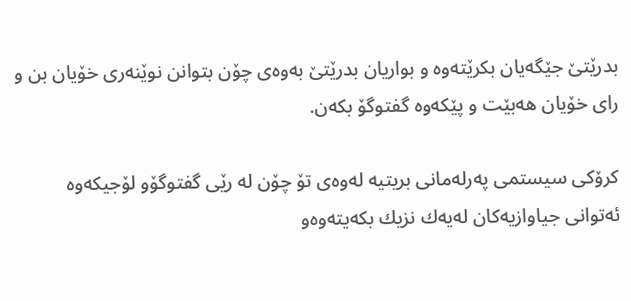بدرێتێ جێگه‌یان بكرێته‌وه‌ و‌ بواریان بدرێتێ به‌وه‌ى چۆن بتوانن نوێنه‌رى خۆیان بن و راى خۆیان هه‌بێت و پێكه‌وه‌ گفتوگۆ بكه‌ن.

كرۆكى سیستمى پەرله‌مانى بریتیه‌ له‌وه‌ى تۆ چۆن له‌ رێى گفتوگۆو لۆجیكه‌وه‌ ئه‌توانى جیاوازیه‌كان له‌یه‌ك نزیك بكه‌یته‌وه‌و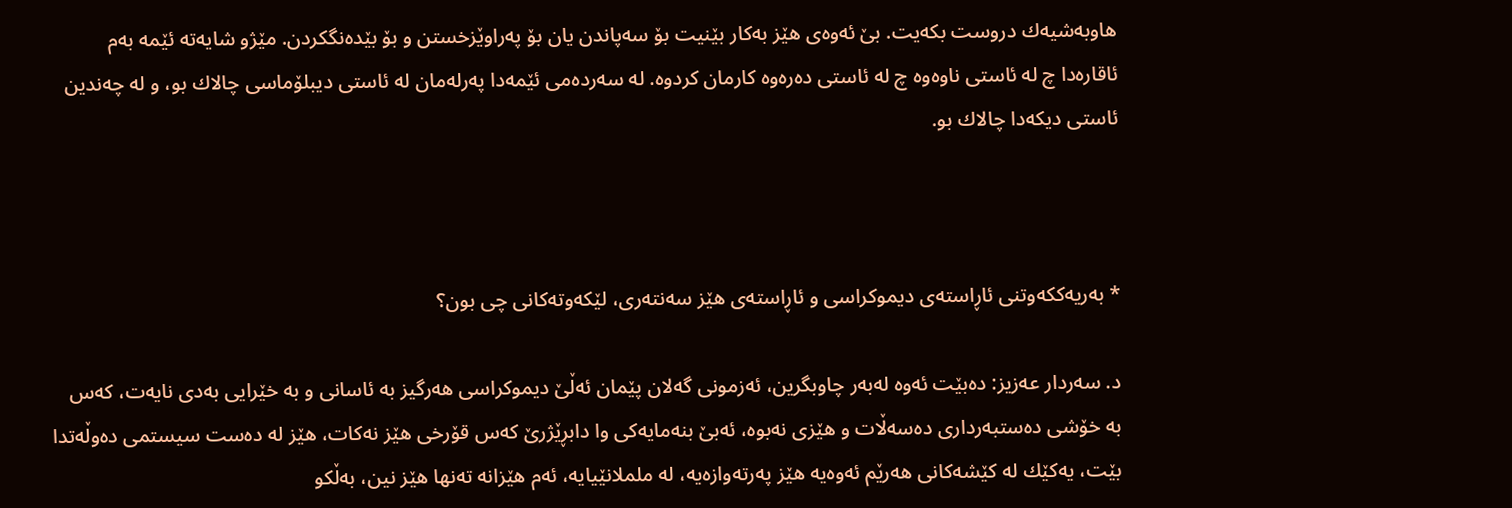هاوبه‌شیه‌ك دروست بكه‌یت. بێ ئه‌وه‌ى هێز به‌كار بێنیت بۆ سه‌پاندن یان بۆ په‌راوێزخستن و بۆ بێده‌نگكردن. مێژو شایه‌ته‌ ئێمه‌ به‌م ئاقاره‌دا چ له‌ ئاستى ناوه‌وه‌ چ له‌ ئاستى ده‌ره‌وه‌ كارمان كردوه‌. له‌ سه‌رده‌مى ئێمه‌دا پەرله‌مان له‌ ئاستى دیبلۆماسی چالاك بو، و له‌ چه‌ندین ئاستى دیكه‌دا چالاك بو.



* به‌ریه‌ككه‌وتنى ئاڕاسته‌ى دیموكراسى و ئاڕاسته‌ى هێز سه‌نته‌رى، لێكه‌وته‌كانى چى بون؟

د. سه‌ردار عه‌زیز: ده‌بێت ئه‌وه‌ له‌به‌ر چاوبگرین، ئه‌زمونى گه‌لان پێمان ئه‌ڵێ دیموكراسى هه‌رگیز به‌ ئاسانى و به‌ خێرایی به‌دى نایه‌ت، كه‌س به‌ خۆشى ده‌ستبه‌ردارى ده‌سه‌ڵات و هێزى نه‌بوه‌، ئه‌بێ بنه‌مایه‌كى وا دابڕێژرێ كه‌س قۆرخى هێز نه‌كات، هێز له‌ ده‌ست سیستمى ده‌وڵه‌تدا بێت، یه‌كێك له‌ كێشه‌كانى هه‌رێم ئه‌وه‌یه‌ هێز په‌رته‌وازه‌یه‌، له‌ ململانێیایه‌، ئه‌م هێزانه‌ ته‌نها هێز نین، به‌ڵكو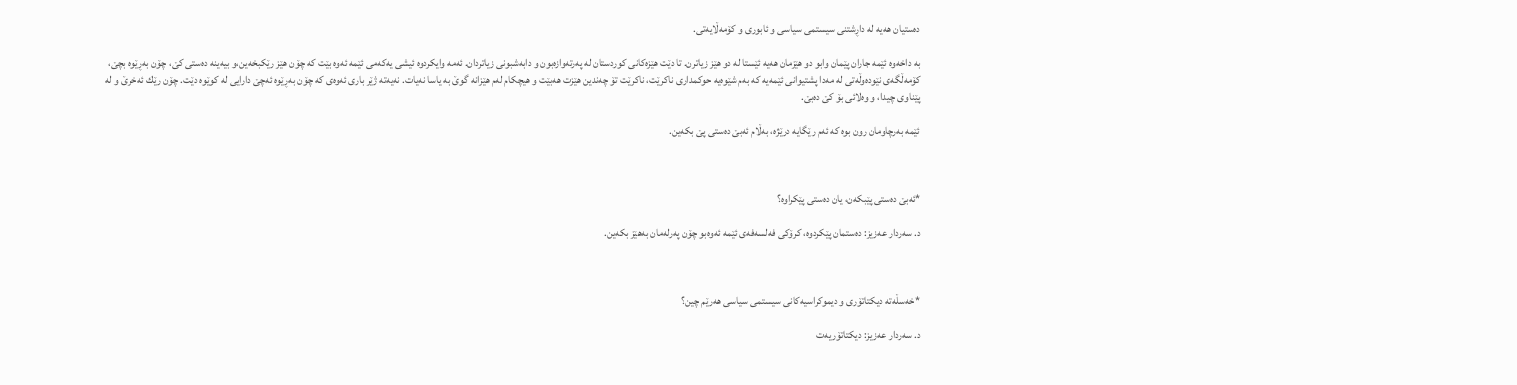ده‌ستیان هه‌یه‌ له‌ داڕشتنى سیستمى سیاسى و ئابورى و كۆمه‌ڵایه‌تى.

به‌ داخه‌وه‌ ئێمه‌ جاران پێمان وابو دو هێزمان هه‌یه‌ ئێستا له‌ دو هێز زیاترن. تا دێت هێزه‌كانى كوردستان له‌ په‌رته‌وازه‌بون و دابه‌شبونى زیاتردان. ئه‌مه‌ وایكردوه‌ ئیشى یه‌كه‌مى ئێمه‌ ئه‌وه‌ بێت كه‌ چۆن هێز رێكبخه‌ین،و بیه‌ینه‌ ده‌ستى كێ، چۆن به‌ڕێوه‌ بچێ، كۆمه‌ڵگه‌ى نێوده‌وڵه‌تى له‌ مه‌دا پشتیوانى ئێمه‌یه‌ كه‌ به‌م شێوه‌یه‌ حوكمدارى ناكرێت، ناكرێت تۆ چه‌ندین هێزت هه‌بێت و هیچكام له‌م هێزانه‌ گوێ به‌ یاسا نه‌یات. نه‌یه‌ته‌ ژێر بارى ئه‌وه‌ى كه‌ چۆن به‌ڕێوه‌ ئه‌چێ دارایی له‌ كوێوه‌ دێت. چۆن رێك ئه‌خرێ و‌ له‌ پێناوى چیدا، و‌ وه‌لائى بۆ كێ ده‌بێ.

ئێمه‌ به‌رچاومان رون بوه‌ كه‌ ئه‌م رێگایه‌ درێژه‌، به‌ڵام ئه‌بێ ده‌ستى پێ بكه‌ین.



*ئه‌بێ ده‌ستى پێبكه‌ن، یان ده‌ستى پێكراوه‌؟

د. سه‌ردار عه‌زیز: ده‌ستمان پێكردوه‌، كرۆكى فه‌لسه‌فه‌ى ئێمه‌ ئه‌وه‌بو چۆن پەرله‌مان به‌هێز بكه‌ین.



*خه‌سڵه‌ته‌ دیكتاتۆرى و دیموكراسیه‌كانى سیستمى سیاسى هه‌رێم چین؟

د. سه‌ردار عه‌زیز: دیكتاتۆریه‌ت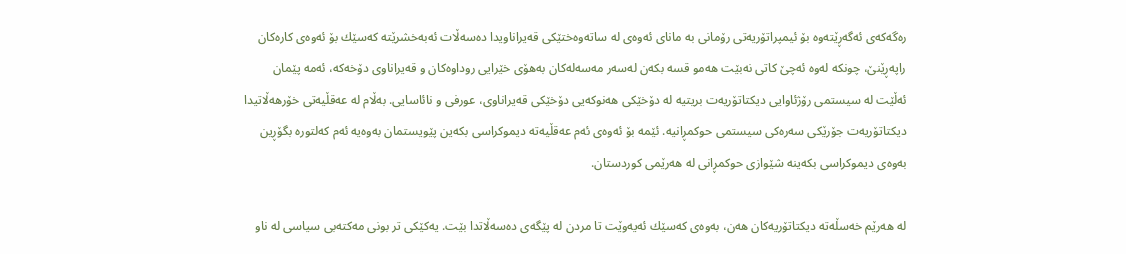ره‌گه‌كه‌ى ئه‌گه‌ڕێته‌وه‌ بۆ ئیمپراتۆریه‌تى رۆمانى به‌ ماناى ئه‌وه‌ی‌ له‌ ساته‌وه‌ختێكى قه‌یراناویدا ده‌سه‌ڵات ئه‌به‌خشرێته‌ كه‌سێك بۆ ئه‌وه‌ى كاره‌كان راپه‌ڕێنێ، چونكه‌ له‌وه‌ ئه‌چێ كاتى نه‌بێت هه‌مو قسه‌ بكه‌ن له‌سه‌ر مه‌سه‌له‌كان به‌هۆى خێرایی روداوه‌كان و قه‌یراناوى دۆخه‌كه‌، ئه‌مه‌ پێمان ئه‌ڵێت له‌ سیستمى رۆژئاوایی دیكتاتۆریه‌ت بریتیه‌ له‌ دۆخێكى هه‌نوكه‌یی دۆخێكى قه‌یراناوى، عورفى و نائاسایی. به‌ڵام له‌ عه‌قڵیه‌تى خۆرهه‌ڵاتیدا دیكتاتۆریه‌ت جۆرێكى سه‌ره‌كى سیستمى حوكمڕانیه‌. ئێمه‌ بۆ ئه‌وه‌ى ئه‌م عه‌قڵیه‌ته‌ دیموكراسى بكه‌ین پێویستمان به‌وه‌یه‌ ئه‌م كه‌لتوره‌ بگۆڕین  به‌وه‌ى دیموكراسى بكه‌ینه‌ شێوازى حوكمڕانى له‌ هه‌رێمى كوردستان.

له‌ هه‌رێم خه‌سڵه‌ته‌ دیكتاتۆریه‌كان هه‌ن، به‌وه‌ى كه‌سێك ئه‌یه‌وێت تا مردن له‌ پێگه‌ى ده‌سه‌ڵاتدا بێت. یه‌كێكى تر بونى مه‌كته‌بى سیاسى له‌ ناو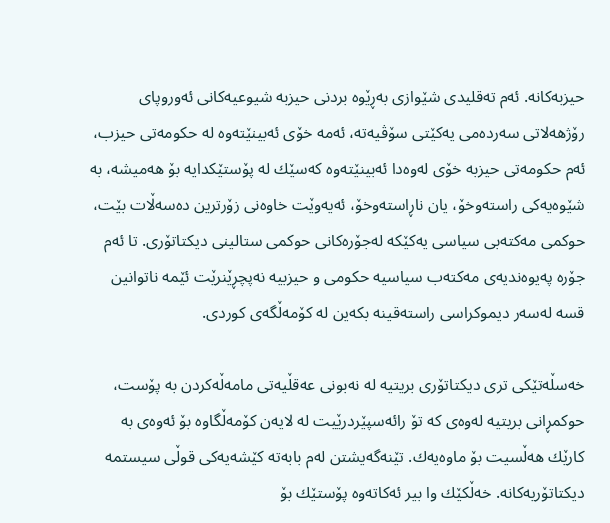حیزبه‌كانه‌. ئه‌م ته‌قلیدى شێوازى به‌ڕێوه‌ بردنى حیزبه‌ شیوعیه‌كانى ئه‌وروپاى رۆژهه‌لاتى سه‌رده‌مى یه‌كێتى سۆڤیه‌ته‌، ئه‌مه‌ خۆى ئه‌بینێته‌وه‌ له‌ حكومه‌تى حیزب، ئه‌م حكومه‌تى حیزبه‌ خۆى له‌وه‌دا ئه‌بینێته‌وه‌ كه‌سێك له‌ پۆستێكدایه‌ بۆ هه‌میشه‌، به‌ شێوه‌یه‌كى راسته‌وخۆ، یان ناڕاسته‌وخۆ، ئه‌یه‌وێت خاوه‌نى زۆرترین ده‌سه‌ڵات بێت، حوكمى مه‌كته‌بى سیاسى یه‌كێكه‌ له‌جۆره‌كانى حوكمى ستالینى دیكتاتۆرى. تا ئه‌م جۆره‌ په‌یوه‌ندیه‌ی مه‌كته‌ب سیاسیه‌ حكومی و حیزبیه‌ نه‌پچڕێنرێت ئێمه‌ ناتوانین قسه‌ له‌سه‌ر دیموكراسى راسته‌قینه‌ بكه‌ین له‌ كۆمه‌ڵگه‌ى كوردى.

خه‌سڵه‌تێكى ترى دیكتاتۆرى بریتیه‌ له‌ نه‌بونى عه‌قڵیه‌تى مامه‌ڵه‌كردن به‌ پۆست، حوكمڕانى بریتیه‌ له‌وه‌ى كه‌ تۆ رائه‌سپێردرێیت له‌ لایه‌ن كۆمه‌ڵگاوه‌ بۆ ئه‌وه‌ى به‌ كارێك هه‌ڵسیت بۆ ماوه‌یه‌ك. تێنه‌گه‌یشتن له‌م بابه‌ته‌ كێشه‌یه‌كى قوڵى سیستمه‌ دیكتاتۆریه‌كانه‌. خه‌ڵكێك وا بیر ئه‌كاته‌وه‌ پۆستێك بۆ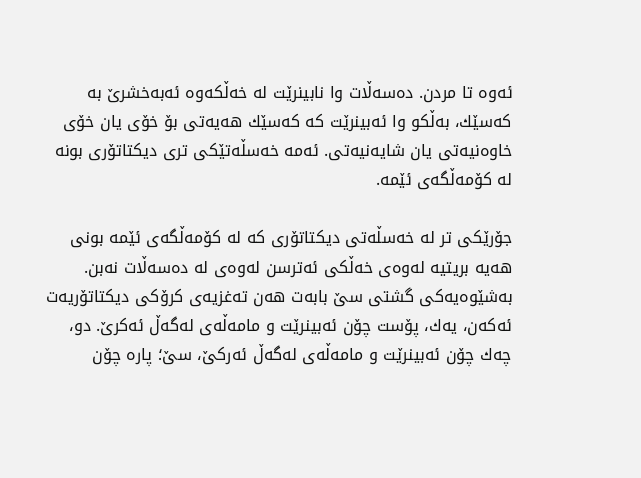ئه‌وه‌ تا مردن. ده‌سه‌ڵات وا نابینرێت له‌ خه‌ڵكه‌وه‌ ئه‌به‌خشرێ به‌ كه‌سێك، به‌ڵكو وا ئه‌بینرێت كه‌ كه‌سێك هه‌یه‌تى بۆ خۆى یان خۆى خاوه‌نیه‌تى یان شایه‌نیه‌تى. ئه‌مه‌ خه‌سڵه‌تێكى ترى دیكتاتۆرى بونه‌ له‌ كۆمه‌ڵگه‌ى ئێمه‌.

جۆرێكى تر له‌ خه‌سڵه‌تى دیكتاتۆرى كه‌ له‌ كۆمه‌ڵگه‌ى ئێمه‌ بونى هه‌یه‌ بریتیه‌ له‌وه‌ى خه‌ڵكى ئه‌ترسن له‌وه‌ى له‌ ده‌سه‌ڵات نه‌بن. به‌شێوه‌یه‌كى گشتى سێ بابه‌ت هه‌ن ته‌غزیه‌ی كرۆكى دیكتاتۆریه‌ت ئه‌كه‌ن، یه‌ك، پۆست چۆن ئه‌بینرێت و مامه‌ڵه‌ى له‌گه‌ڵ ئه‌كرێ. دو، چه‌ك چۆن ئه‌بینرێت و مامه‌ڵه‌ى له‌گه‌ڵ ئه‌ركێ، سێ؛ پاره‌ چۆن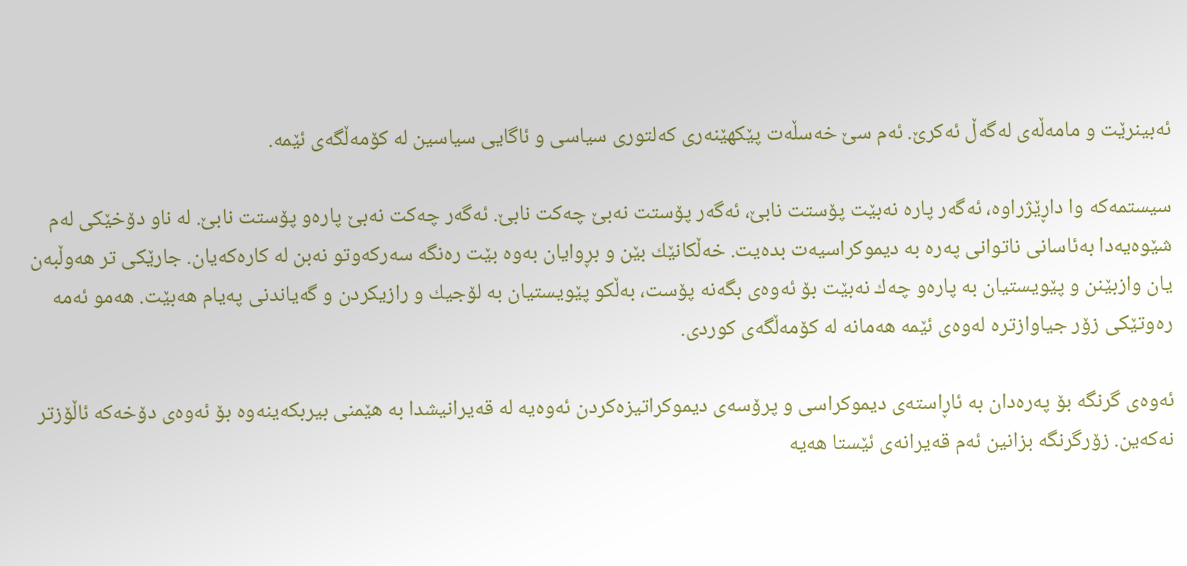ئه‌بینرێت و مامه‌ڵه‌ى له‌گه‌ڵ ئه‌كرێ. ئه‌م سێ خه‌سڵه‌ت پێكهێنه‌رى كه‌لتورى سیاسى و ئاگایی سیاسین له‌ كۆمه‌ڵگه‌ى ئێمه‌.

سیستمه‌كه‌ وا داڕێژراوه‌، ئه‌گه‌ر پاره‌ نه‌بێت پۆستت نابێ، ئه‌گه‌ر پۆستت نه‌بێ چه‌كت نابێ. ئه‌گه‌ر چه‌كت نه‌بێ پاره‌و پۆستت نابێ. له‌ ناو دۆخێكى له‌م شێوه‌یه‌دا به‌ئاسانى ناتوانى په‌ره‌ به‌ دیموكراسیه‌ت بده‌یت. خه‌ڵكانێك بێن و بڕوایان به‌وه‌ بێت ره‌نگه‌ سه‌ركه‌وتو نه‌بن له‌ كاره‌كه‌یان. جارێكى تر هه‌وڵبه‌ن یان وازبێنن و‌ پێویستیان به‌ پاره‌و چه‌ك نه‌بێت بۆ ئه‌وه‌ى بگه‌نه‌ پۆست، به‌ڵكو پێویستیان به‌ لۆجیك و رازیكردن و گه‌یاندنى په‌یام هه‌بێت. هه‌مو ئه‌مه‌ ره‌وتێكى زۆر جیاوازتره‌ له‌وه‌ى ئێمه‌ هه‌مانه‌ له‌ كۆمه‌ڵگه‌ى كوردى.

ئه‌وه‌ى گرنگه‌ بۆ په‌ره‌دان به‌ ئاڕاسته‌ى دیموكراسى و پرۆسه‌ى دیموكراتیزه‌كردن ئه‌وه‌یه‌ له‌ قه‌یرانیشدا به‌ هێمنى بیربكه‌ینه‌وه‌ بۆ ئه‌وه‌ى دۆخه‌كه‌ ئاڵۆزتر نه‌كه‌ین. زۆرگرنگه‌ بزانین ئه‌م قه‌یرانه‌ى ئێستا هه‌یه‌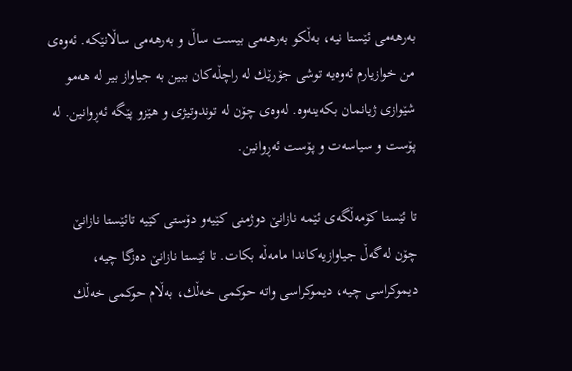به‌رهه‌مى ئێستا نیه‌، به‌ڵكو به‌رهه‌مى بیست ساڵ و به‌رهه‌مى ساڵانێكه‌. ئه‌وه‌ى من خوازیارم ئه‌وه‌یه‌ توشى جۆرێك له‌ راچڵه‌كان ببین به‌ جیاواز بیر له‌ هه‌مو شێوازى ژیانمان بكه‌ینه‌وه‌. له‌وه‌ى چۆن له‌ توندوتیژى و هێزو پێگه‌ ئه‌ڕوانین. له‌ پۆست و سیاسه‌ت و پۆست ئه‌ڕوانین.

تا ئێستا كۆمه‌ڵگه‌ى ئێمه‌ نازانێ دوژمنى كێیه‌و دۆستى كێیه‌ تائێستا نازانێ چۆن له‌گه‌ڵ جیاوازیه‌كاندا مامه‌ڵه‌ بكات. تا ئێستا نازانێ ده‌زگا چیه‌، دیموكراسى چیه‌، دیموكراسى واته‌ حوكمى خه‌ڵك، به‌ڵام حوكمى خه‌ڵك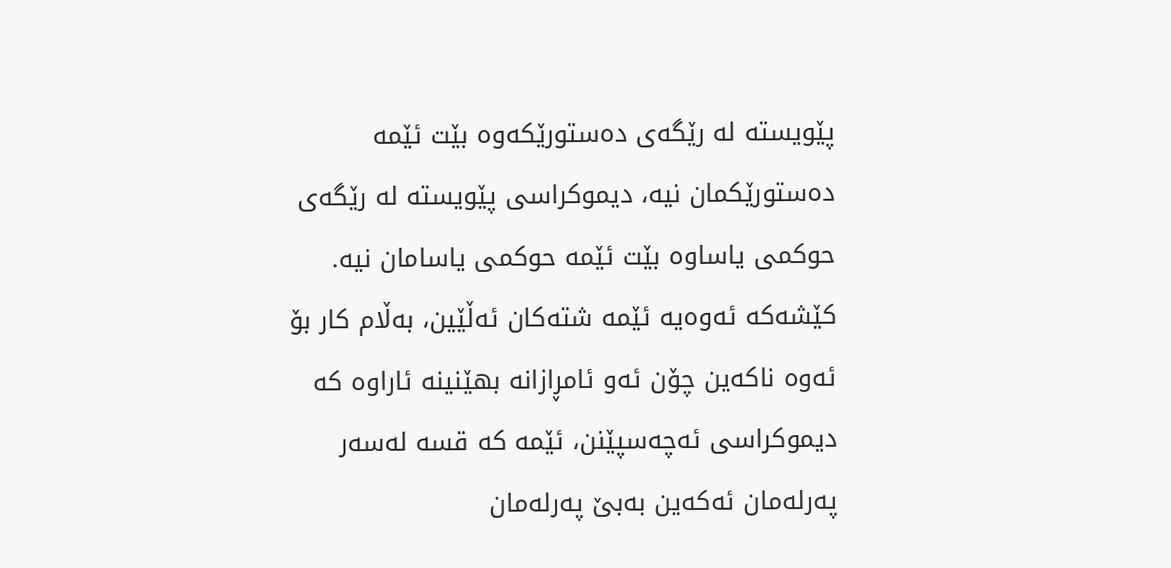پێویسته‌ له‌ رێگه‌ى ده‌ستورێكه‌وه‌ بێت ئێمه‌ ده‌ستورێكمان نیه‌، دیموكراسى پێویسته‌ له‌ رێگه‌ى حوكمى یاساوه‌ بێت ئێمه‌ حوكمى یاسامان نیه‌. كێشه‌كه‌ ئه‌وه‌یه‌ ئێمه‌ شته‌كان ئه‌ڵێین، به‌ڵام كار بۆ ئه‌وه‌ ناكه‌ین چۆن ئه‌و ئامڕازانه‌ بهێنینه‌ ئاراوه‌ كه‌ دیموكراسى ئه‌چه‌سپێنن، ئێمه‌ كه‌ قسه‌ له‌سه‌ر پەرله‌مان ئه‌كه‌ین به‌بێ پەرله‌مان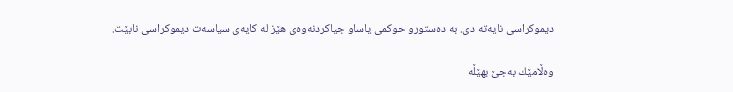دیموكراسى نایه‌ته‌ دى. به‌ ده‌ستورو حوكمى یاساو جیاكردنه‌وه‌ى هێز له‌ كایه‌ی سیاسه‌ت دیموكراسى نابێت.

وەڵامێك بەجێ بهێڵە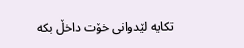تکایە لێدوانی خۆت داخڵ بکە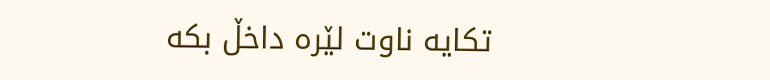تکایە ناوت لێرە داخڵ بکە